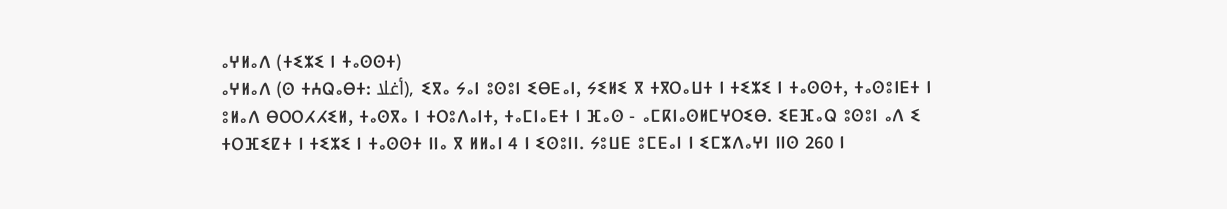ⴰⵖⵍⴰⴷ (ⵜⵉⵣⵉ ⵏ ⵜⴰⵙⵙⵜ)
ⴰⵖⵍⴰⴷ (ⵙ ⵜⵄⵕⴰⴱⵜ: أغلا), ⵉⴳⴰ ⵢⴰⵏ ⵓⵙⵓⵏ ⵉⴱⴹⴰⵏ, ⵢⵉⵍⵉ ⴳ ⵜⴳⵔⴰⵡⵜ ⵏ ⵜⵉⵣⵉ ⵏ ⵜⴰⵙⵙⵜ, ⵜⴰⵙⵓⵏⴹⵜ ⵏ ⵓⵍⴰⴷ ⴱⵔⵔⵃⵃⵉⵍ, ⵜⴰⵙⴳⴰ ⵏ ⵜⵔⵓⴷⴰⵏⵜ, ⵜⴰⵎⵏⴰⴹⵜ ⵏ ⴼⴰⵙ - ⴰⵎⴽⵏⴰⵙⵍⵎⵖⵔⵉⴱ. ⵉⴹⴼⴰⵕ ⵓⵙⵓⵏ ⴰⴷ ⵉ ⵜⵔⴼⵉⵇⵜ ⵏ ⵜⵉⵣⵉ ⵏ ⵜⴰⵙⵙⵜ ⵏⵏⴰ ⴳ ⵍⵍⴰⵏ 4 ⵏ ⵉⵙⵓⵏⵏ. ⵢⵓⵡⴹ ⵓⵎⴹⴰⵏ ⵏ ⵉⵎⵣⴷⴰⵖⵏ ⵏⵏⵙ 260 ⵏ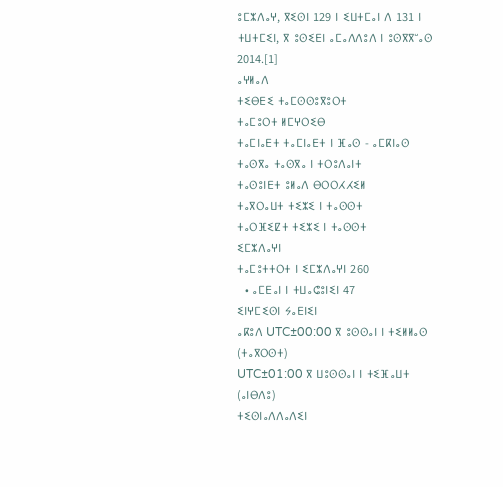ⵓⵎⵣⴷⴰⵖ, ⴳⵉⵙⵏ 129 ⵏ ⵉⵡⵜⵎⴰⵏ ⴷ 131 ⵏ ⵜⵡⵜⵎⵉⵏ, ⴳ ⵓⵙⵉⴹⵏ ⴰⵎⴰⴷⴷⵓⴷ ⵏ ⵓⵙⴳⴳⵯⴰⵙ 2014.[1]
ⴰⵖⵍⴰⴷ
ⵜⵉⴱⴹⵉ ⵜⴰⵎⵙⵙⵓⴳⵓⵔⵜ
ⵜⴰⵎⵓⵔⵜ ⵍⵎⵖⵔⵉⴱ
ⵜⴰⵎⵏⴰⴹⵜ ⵜⴰⵎⵏⴰⴹⵜ ⵏ ⴼⴰⵙ - ⴰⵎⴽⵏⴰⵙ
ⵜⴰⵙⴳⴰ ⵜⴰⵙⴳⴰ ⵏ ⵜⵔⵓⴷⴰⵏⵜ
ⵜⴰⵙⵓⵏⴹⵜ ⵓⵍⴰⴷ ⴱⵔⵔⵃⵃⵉⵍ
ⵜⴰⴳⵔⴰⵡⵜ ⵜⵉⵣⵉ ⵏ ⵜⴰⵙⵙⵜ
ⵜⴰⵔⴼⵉⵇⵜ ⵜⵉⵣⵉ ⵏ ⵜⴰⵙⵙⵜ
ⵉⵎⵣⴷⴰⵖⵏ
ⵜⴰⵎⵓⵜⵜⵔⵜ ⵏ ⵉⵎⵣⴷⴰⵖⵏ 260
  • ⴰⵎⴹⴰⵏ ⵏ ⵜⵡⴰⵛⵓⵏⵉⵏ 47
ⵉⵏⵖⵎⵉⵙⵏ ⵢⴰⴹⵏⵉⵏ
ⴰⴽⵓⴷ UTC±00:00 ⴳ ⵓⵙⵙⴰⵏ ⵏ ⵜⵉⵍⵍⴰⵙ (ⵜⴰⴳⵔⵙⵜ)
UTC±01:00 ⴳ ⵡⵓⵙⵙⴰⵏ ⵏ ⵜⵉⴼⴰⵡⵜ (ⴰⵏⴱⴷⵓ)
ⵜⵉⵙⵏⴰⴷⴷⴰⴷⵉⵏ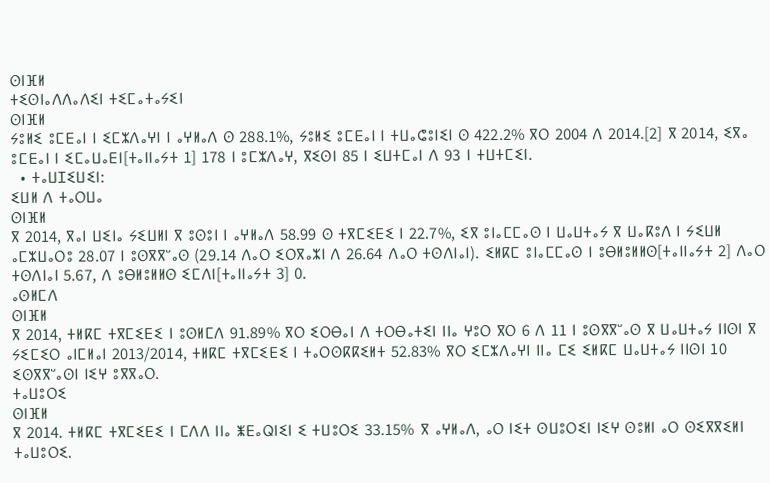ⵙⵏⴼⵍ
ⵜⵉⵙⵏⴰⴷⴷⴰⴷⵉⵏ ⵜⵉⵎⴰⵜⴰⵢⵉⵏ
ⵙⵏⴼⵍ
ⵢⵓⵍⵉ ⵓⵎⴹⴰⵏ ⵏ ⵉⵎⵣⴷⴰⵖⵏ ⵏ ⴰⵖⵍⴰⴷ ⵙ 288.1%, ⵢⵓⵍⵉ ⵓⵎⴹⴰⵏ ⵏ ⵜⵡⴰⵛⵓⵏⵉⵏ ⵙ 422.2% ⴳⵔ 2004 ⴷ 2014.[2] ⴳ 2014, ⵉⴳⴰ ⵓⵎⴹⴰⵏ ⵏ ⵉⵎⴰⵡⴰⴹⵏ[ⵜⴰⵏⵏⴰⵢⵜ 1] 178 ⵏ ⵓⵎⵣⴷⴰⵖ, ⴳⵉⵙⵏ 85 ⵏ ⵉⵡⵜⵎⴰⵏ ⴷ 93 ⵏ ⵜⵡⵜⵎⵉⵏ.
  • ⵜⴰⵡⵊⵉⵡⵉⵏ:
ⵉⵡⵍ ⴷ ⵜⴰⵔⵡⴰ
ⵙⵏⴼⵍ
ⴳ 2014, ⴳⴰⵏ ⵡⵉⵏⴰ ⵢⵉⵡⵍⵏ ⴳ ⵓⵙⵓⵏ ⵏ ⴰⵖⵍⴰⴷ 58.99 ⵙ ⵜⴳⵎⵉⴹⵉ ⵏ 22.7%, ⵉⴳ ⵓⵏⴰⵎⵎⴰⵙ ⵏ ⵡⴰⵡⵜⴰⵢ ⴳ ⵡⴰⴽⵓⴷ ⵏ ⵢⵉⵡⵍ ⴰⵎⵣⵡⴰⵔⵓ 28.07 ⵏ ⵓⵙⴳⴳⵯⴰⵙ (29.14 ⴷⴰⵔ ⵉⵔⴳⴰⵣⵏ ⴷ 26.64 ⴷⴰⵔ ⵜⵙⴷⵏⴰⵏ). ⵉⵍⴽⵎ ⵓⵏⴰⵎⵎⴰⵙ ⵏ ⵓⴱⵍⵓⵍⵍⵙ[ⵜⴰⵏⵏⴰⵢⵜ 2] ⴷⴰⵔ ⵜⵙⴷⵏⴰⵏ 5.67, ⴷ ⵓⴱⵍⵓⵍⵍⵙ ⵉⵎⴷⵏ[ⵜⴰⵏⵏⴰⵢⵜ 3] 0.
ⴰⵙⵍⵎⴷ
ⵙⵏⴼⵍ
ⴳ 2014, ⵜⵍⴽⵎ ⵜⴳⵎⵉⴹⵉ ⵏ ⵓⵙⵍⵎⴷ 91.89% ⴳⵔ ⵉⵔⴱⴰⵏ ⴷ ⵜⵔⴱⴰⵜⵉⵏ ⵏⵏⴰ ⵖⵓⵔ ⴳⵔ 6 ⴷ 11 ⵏ ⵓⵙⴳⴳⵯⴰⵙ ⴳ ⵡⴰⵡⵜⴰⵢ ⵏⵏⵙⵏ ⴳ ⵢⵉⵎⵉⵔ ⴰⵏⵎⵍⴰⵏ 2013/2014, ⵜⵍⴽⵎ ⵜⴳⵎⵉⴹⵉ ⵏ ⵜⴰⵔⵙⴽⴽⵉⵍⵜ 52.83% ⴳⵔ ⵉⵎⵣⴷⴰⵖⵏ ⵏⵏⴰ ⵎⵉ ⵉⵍⴽⵎ ⵡⴰⵡⵜⴰⵢ ⵏⵏⵙⵏ 10 ⵉⵙⴳⴳⵯⴰⵙⵏ ⵏⵉⵖ ⵓⴳⴳⴰⵔ.
ⵜⴰⵡⵓⵔⵉ
ⵙⵏⴼⵍ
ⴳ 2014. ⵜⵍⴽⵎ ⵜⴳⵎⵉⴹⵉ ⵏ ⵎⴷⴷ ⵏⵏⴰ ⵥⴹⴰⵕⵏⵉⵏ ⵉ ⵜⵡⵓⵔⵉ 33.15% ⴳ ⴰⵖⵍⴰⴷ, ⴰⵔ ⵏⵉⵜ ⵙⵡⵓⵔⵉⵏ ⵏⵉⵖ ⵙⵓⵍⵏ ⴰⵔ ⵙⵉⴳⴳⵉⵍⵏ ⵜⴰⵡⵓⵔⵉ.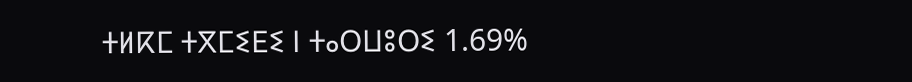ⵜⵍⴽⵎ ⵜⴳⵎⵉⴹⵉ ⵏ ⵜⴰⵔⵡⵓⵔⵉ 1.69%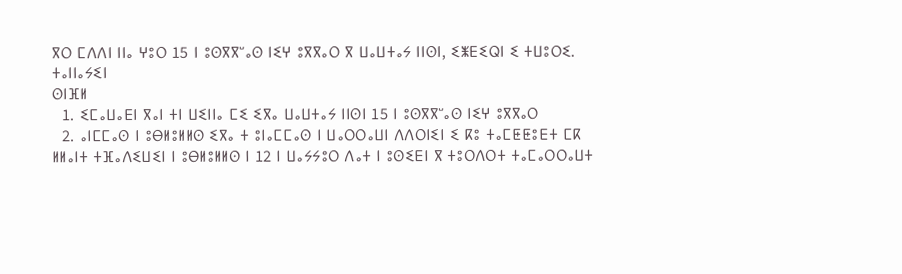ⴳⵔ ⵎⴷⴷⵏ ⵏⵏⴰ ⵖⵓⵔ 15 ⵏ ⵓⵙⴳⴳⵯⴰⵙ ⵏⵉⵖ ⵓⴳⴳⴰⵔ ⴳ ⵡⴰⵡⵜⴰⵢ ⵏⵏⵙⵏ, ⵉⵥⴹⵉⵕⵏ ⵉ ⵜⵡⵓⵔⵉ.
ⵜⴰⵏⵏⴰⵢⵉⵏ
ⵙⵏⴼⵍ
  1. ⵉⵎⴰⵡⴰⴹⵏ ⴳⴰⵏ ⵜⵏ ⵡⵉⵏⵏⴰ ⵎⵉ ⵉⴳⴰ ⵡⴰⵡⵜⴰⵢ ⵏⵏⵙⵏ 15 ⵏ ⵓⵙⴳⴳⵯⴰⵙ ⵏⵉⵖ ⵓⴳⴳⴰⵔ
  2. ⴰⵏⵎⵎⴰⵙ ⵏ ⵓⴱⵍⵓⵍⵍⵙ ⵉⴳⴰ ⵜ ⵓⵏⴰⵎⵎⴰⵙ ⵏ ⵡⴰⵔⵔⴰⵡⵏ ⴷⴷⵔⵏⵉⵏ ⵉ ⴽⵓ ⵜⴰⵎⵟⵟⵓⴹⵜ ⵎⴽ ⵍⵍⴰⵏⵜ ⵜⴼⴰⴷⵉⵡⵉⵏ ⵏ ⵓⴱⵍⵓⵍⵍⵙ ⵏ 12 ⵏ ⵡⴰⵢⵢⵓⵔ ⴷⴰⵜ ⵏ ⵓⵙⵉⴹⵏ ⴳ ⵜⵓⵔⴷⵔⵜ ⵜⴰⵎⴰⵔⵔⴰⵡⵜ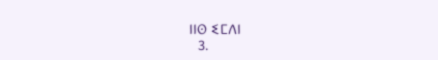ⵏⵏⵙ ⵉⵎⴷⵏ
  3.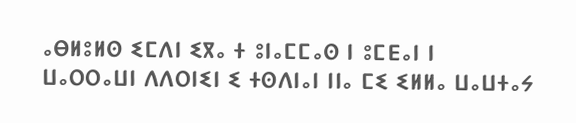ⴰⴱⵍⵓⵍⵙ ⵉⵎⴷⵏ ⵉⴳⴰ ⵜ ⵓⵏⴰⵎⵎⴰⵙ ⵏ ⵓⵎⴹⴰⵏ ⵏ ⵡⴰⵔⵔⴰⵡⵏ ⴷⴷⵔⵏⵉⵏ ⵉ ⵜⵙⴷⵏⴰⵏ ⵏⵏⴰ ⵎⵉ ⵉⵍⵍⴰ ⵡⴰⵡⵜⴰⵢ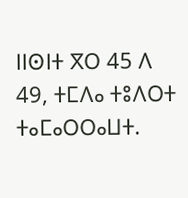ⵏⵏⵙⵏⵜ ⴳⵔ 45 ⴷ 49, ⵜⵎⴷⴰ ⵜⵓⴷⵔⵜ ⵜⴰⵎⴰⵔⵔⴰⵡⵜ.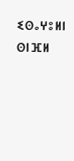ⵉⵙⴰⵖⵓⵍⵏ
ⵙⵏⴼⵍ